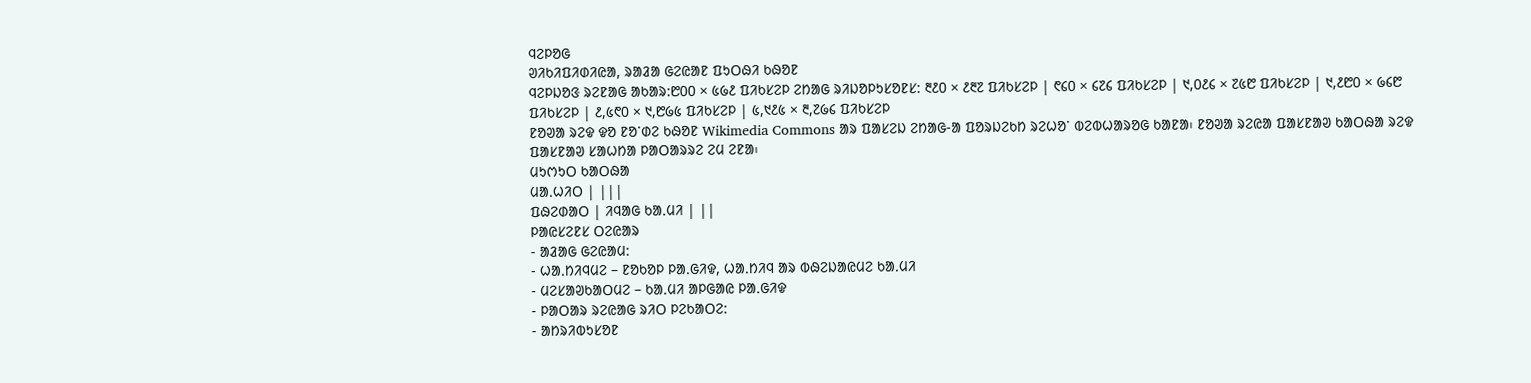ᱧᱮᱞᱚᱜ
ᱣᱤᱠᱤᱯᱤᱰᱤᱭᱟ, ᱨᱟᱲᱟ ᱜᱮᱭᱟᱱ ᱯᱩᱛᱷᱤ ᱠᱷᱚᱱ
ᱧᱮᱞᱡᱚᱝ ᱨᱮᱱᱟᱜ ᱟᱠᱟᱨ:᱘᱐᱐ × ᱕᱙᱒ ᱯᱤᱠᱥᱮᱞ ᱮᱴᱟᱜ ᱨᱤᱡᱚᱞᱩᱥᱚᱱᱥ: ᱓᱒᱐ × ᱒᱓᱗ ᱯᱤᱠᱥᱮᱞ | ᱖᱔᱐ × ᱔᱗᱔ ᱯᱤᱠᱥᱮᱞ | ᱑,᱐᱒᱔ × ᱗᱕᱘ ᱯᱤᱠᱥᱮᱞ | ᱑,᱒᱘᱐ × ᱙᱔᱘ ᱯᱤᱠᱥᱮᱞ | ᱒,᱕᱖᱐ × ᱑,᱘᱙᱕ ᱯᱤᱠᱥᱮᱞ | ᱕,᱑᱒᱕ × ᱓,᱗᱙᱔ ᱯᱤᱠᱥᱮᱞ
ᱱᱚᱣᱟ ᱨᱮᱫ ᱫᱚ ᱱᱚᱸᱰᱮ ᱠᱷᱚᱱ Wikimedia Commons ᱟᱨ ᱯᱟᱥᱮᱡ ᱮᱴᱟᱜ-ᱟ ᱯᱚᱨᱡᱮᱠᱴ ᱨᱮᱦᱚᱸ ᱵᱮᱵᱦᱟᱨᱚᱜ ᱠᱟᱱᱟ᱾ ᱱᱚᱣᱟ ᱨᱮᱭᱟ ᱯᱟᱥᱱᱟᱣ ᱠᱟᱛᱷᱟ ᱨᱮᱫ ᱯᱟᱥᱱᱟᱣ ᱥᱟᱦᱴᱟ ᱞᱟᱛᱟᱨᱨᱮ ᱮᱢ ᱮᱱᱟ᱾
ᱢᱩᱬᱩᱛ ᱠᱟᱛᱷᱟ
ᱢᱟᱹᱦᱤᱛ | |||
ᱯᱷᱮᱰᱟᱛ | ᱤᱧᱟᱜ ᱠᱟᱹᱢᱤ | ||
ᱞᱟᱭᱥᱮᱱᱥ ᱛᱮᱭᱟᱨ
- ᱟᱲᱟᱜ ᱜᱮᱭᱟᱢ:
- ᱦᱟᱹᱴᱤᱧᱢᱮ – ᱱᱚᱠᱚᱞ ᱞᱟᱹᱜᱤᱫ, ᱦᱟᱹᱴᱤᱧ ᱟᱨ ᱵᱷᱮᱡᱟᱭᱢᱮ ᱠᱟᱹᱢᱤ
- ᱢᱮᱥᱟᱣᱠᱟᱛᱢᱮ – ᱠᱟᱹᱢᱤ ᱟᱞᱜᱟᱭ ᱞᱟᱹᱜᱤᱫ
- ᱞᱟᱛᱟᱨ ᱨᱮᱭᱟᱜ ᱨᱤᱛ ᱞᱮᱠᱟᱛᱮ:
- ᱟᱴᱨᱤᱵᱩᱥᱚᱱ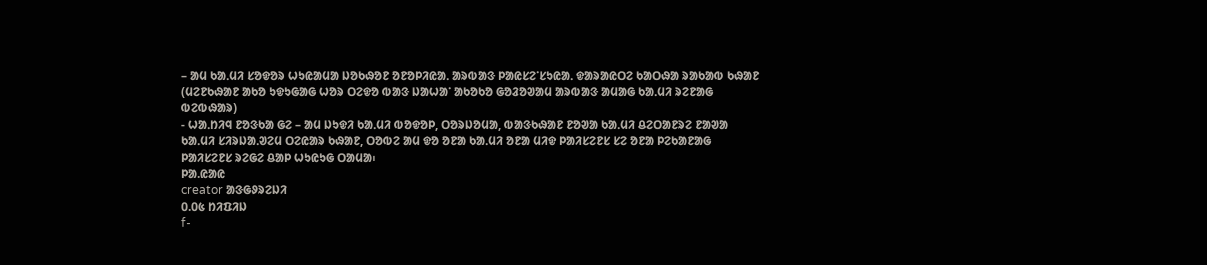– ᱟᱢ ᱠᱟᱹᱢᱤ ᱥᱚᱫᱚᱨ ᱦᱩᱭᱟᱢᱟ ᱡᱚᱠᱷᱚᱱ ᱚᱱᱚᱞᱤᱭᱟᱹ ᱟᱨᱵᱟᱝ ᱞᱟᱭᱥᱮᱸᱥᱩᱭᱟᱹ ᱫᱟᱨᱟᱭᱛᱮ ᱠᱟᱛᱷᱟ ᱨᱟᱠᱟᱵ ᱠᱷᱟᱱ (ᱢᱮᱱᱠᱷᱟᱱ ᱟᱠᱚ ᱩᱫᱩᱜᱟᱜ ᱦᱚᱨ ᱛᱮᱫᱚ ᱵᱟᱝ ᱡᱟᱦᱟᱸ ᱟᱠᱚᱠᱚ ᱜᱚᱲᱚᱣᱟᱢ ᱟᱨᱵᱟᱝ ᱟᱢᱟᱜ ᱠᱟᱹᱢᱤ ᱨᱮᱱᱟᱜ ᱵᱮᱵᱷᱟᱨ)
- ᱦᱟᱹᱴᱤᱧ ᱱᱚᱝᱠᱟ ᱜᱮ – ᱟᱢ ᱡᱩᱫᱤ ᱠᱟᱹᱢᱤ ᱵᱚᱫᱚᱞ, ᱛᱚᱨᱡᱚᱢᱟ, ᱵᱟᱝᱠᱷᱟᱱ ᱱᱚᱣᱟ ᱠᱟᱹᱢᱤ ᱪᱮᱛᱟᱱᱨᱮ ᱱᱟᱣᱟ ᱠᱟᱹᱢᱤ ᱥᱤᱨᱡᱟᱹᱣᱮᱢ ᱛᱮᱭᱟᱨ ᱠᱷᱟᱱ, ᱛᱚᱵᱮ ᱟᱢ ᱫᱚ ᱚᱱᱟ ᱠᱟᱹᱢᱤ ᱚᱱᱟ ᱢᱤᱫ ᱞᱟᱤᱥᱮᱱᱥ ᱥᱮ ᱚᱱᱟ ᱞᱮᱠᱟᱱᱟᱜ ᱞᱟᱤᱥᱮᱱᱥ ᱨᱮᱜᱮ ᱪᱟᱞ ᱦᱩᱭᱩᱜ ᱛᱟᱢᱟ᱾
ᱞᱟ.ᱭᱟᱭ
creator ᱟᱝᱜᱽᱨᱮᱡᱤ
᱐.᱐᱕ ᱴᱤᱯᱤᱡ
f-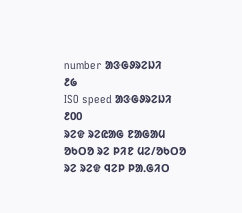number ᱟᱝᱜᱽᱨᱮᱡᱤ
᱒᱙
ISO speed ᱟᱝᱜᱽᱨᱮᱡᱤ
᱒᱐᱐
ᱨᱮᱫ ᱨᱮᱭᱟᱜ ᱱᱟᱜᱟᱢ
ᱚᱠᱛᱚ ᱨᱮ ᱞᱤᱱ ᱢᱮ/ᱚᱠᱛᱚ ᱨᱮ ᱨᱮᱫ ᱧᱮᱞ ᱞᱟᱹᱜᱤᱛ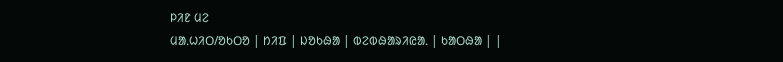ᱞᱤᱱ ᱢᱮ
ᱢᱟᱹᱦᱤᱛ/ᱚᱠᱛᱚ | ᱴᱤᱯ | ᱡᱚᱠᱷᱟ | ᱵᱮᱵᱷᱟᱨᱤᱭᱟᱹ | ᱠᱟᱛᱷᱟ | |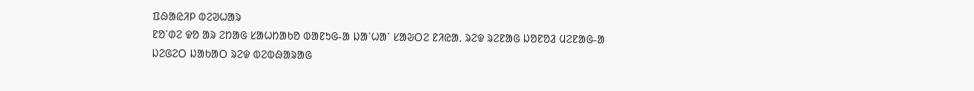ᱯᱷᱟᱭᱤᱞ ᱵᱮᱣᱦᱟᱨ
ᱱᱚᱸᱰᱮ ᱫᱚ ᱟᱨ ᱮᱴᱟᱜ ᱥᱟᱦᱴᱟᱠᱚ ᱵᱟᱱᱩᱜ-ᱟ ᱡᱟᱸᱦᱟᱸ ᱥᱟᱶᱛᱮ ᱱᱤᱭᱟᱹ ᱨᱮᱫ ᱨᱮᱱᱟᱜ ᱡᱚᱱᱚᱲ ᱢᱮᱱᱟᱜ-ᱟ
ᱡᱮᱜᱮᱛ ᱡᱟᱠᱟᱛ ᱨᱮᱫ ᱵᱮᱵᱷᱟᱨᱟᱜ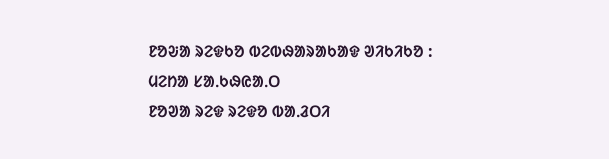ᱱᱚᱶᱟ ᱨᱮᱫᱠᱚ ᱵᱮᱵᱷᱟᱨᱟᱠᱟᱫ ᱣᱤᱠᱤᱠᱚ :
ᱢᱮᱴᱟ ᱥᱟᱹᱠᱷᱭᱟᱹᱛ
ᱱᱚᱣᱟ ᱨᱮᱫ ᱨᱮᱫᱚ ᱵᱟᱹᱲᱛᱤ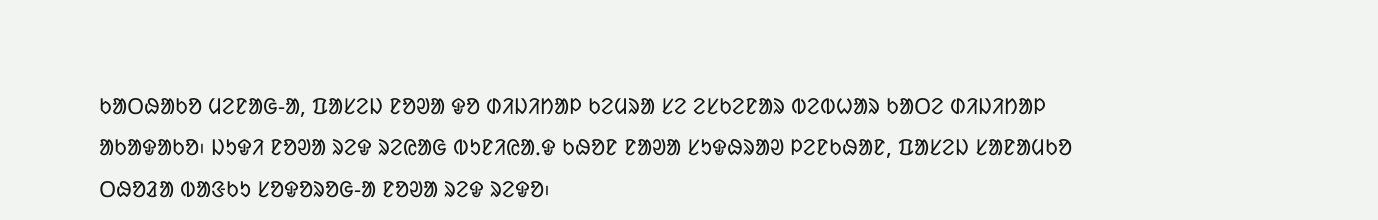ᱠᱟᱛᱷᱟᱠᱚ ᱢᱮᱱᱟᱜ-ᱟ, ᱯᱟᱥᱮᱡ ᱱᱚᱣᱟ ᱫᱚ ᱰᱤᱡᱤᱴᱟᱞ ᱠᱮᱢᱨᱟ ᱥᱮ ᱮᱥᱠᱮᱱᱟᱨ ᱵᱮᱵᱦᱟᱨ ᱠᱟᱛᱮ ᱰᱤᱡᱤᱴᱟᱞ ᱟᱠᱟᱫᱟᱠᱚ᱾ ᱡᱩᱫᱤ ᱱᱚᱣᱟ ᱨᱮᱫ ᱨᱮᱭᱟᱜ ᱵᱩᱱᱤᱭᱟᱹᱫ ᱠᱷᱚᱱ ᱱᱟᱣᱟ ᱥᱩᱫᱷᱨᱟᱣ ᱞᱮᱱᱠᱷᱟᱱ, ᱯᱟᱥᱮᱡ ᱥᱟᱱᱟᱢᱠᱚ ᱛᱷᱚᱲᱟ ᱵᱟᱝᱠᱩ ᱥᱚᱫᱚᱨᱚᱜ-ᱟ ᱱᱚᱣᱟ ᱨᱮᱫ ᱨᱮᱫᱚ᱾